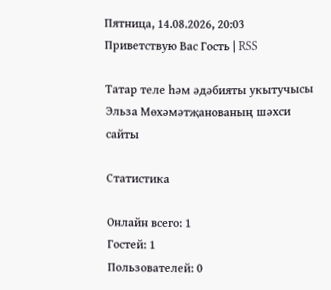Пятница, 14.08.2026, 20:03
Приветствую Вас Гость | RSS

Татар теле һәм әдәбияты укытучысы Эльза Мөхәмәтҗанованың шәхси сайты

Статистика

Онлайн всего: 1
Гостей: 1
Пользователей: 0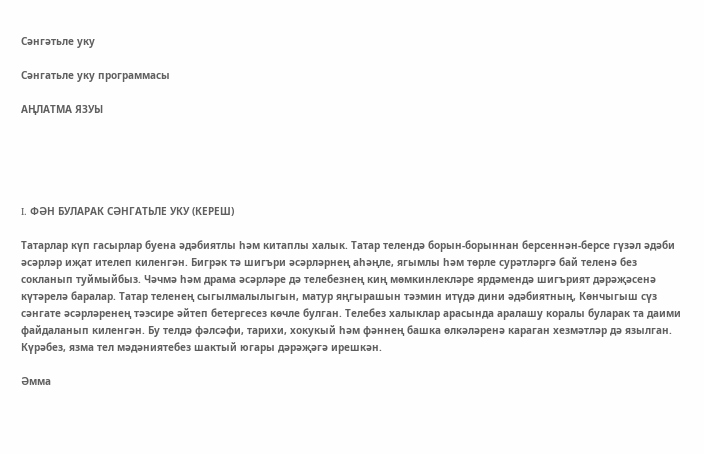Сәнгәтьле уку

Сәнгатьле уку программасы

АҢЛАТМА ЯЗУЫ





I. ФӘН БУЛАРАК СӘНГАТЬЛЕ УКУ (КЕРЕШ)

Татарлар күп гасырлар буена әдәбиятлы һәм китаплы халык. Татар телендә борын-борыннан берсеннән-берсе гүзәл әдәби әсәрләр иҗат ителеп киленгән. Бигрәк тә шигъри әсәрләрнең аһәңле, ягымлы һәм төрле сурәтләргә бай теленә без сокланып туймыйбыз. Чәчмә һәм драма әсәрләре дә телебезнең киң мөмкинлекләре ярдәмендә шигърият дәрәҗәсенә күтәрелә баралар. Татар теленең сыгылмалылыгын, матур яңгырашын тәэмин итүдә дини әдәбиятның, Көнчыгыш сүз сәнгате әсәрләренең тәэсире әйтеп бетергесез көчле булган. Телебез халыклар арасында аралашу коралы буларак та даими файдаланып киленгән. Бу телдә фәлсәфи, тарихи, хокукый һәм фәннең башка өлкәләренә караган хезмәтләр дә язылган. Күрәбез, язма тел мәдәниятебез шактый югары дәрәҗәгә ирешкән.

Әмма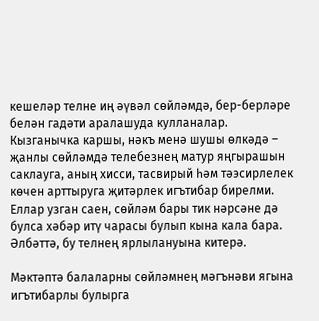кешеләр телне иң әүвәл сөйләмдә, бер-берләре белән гадәти аралашуда кулланалар. Кызганычка каршы, нәкъ менә шушы өлкәдә – җанлы сөйләмдә телебезнең матур яңгырашын саклауга, аның хисси, тасвирый һәм тәэсирлелек көчен арттыруга җитәрлек игътибар бирелми. Еллар узган саен, сөйләм бары тик нәрсәне дә булса хәбәр итү чарасы булып кына кала бара. Әлбәттә, бу телнең ярлылануына китерә.

Мәктәптә балаларны сөйләмнең мәгънәви ягына игътибарлы булырга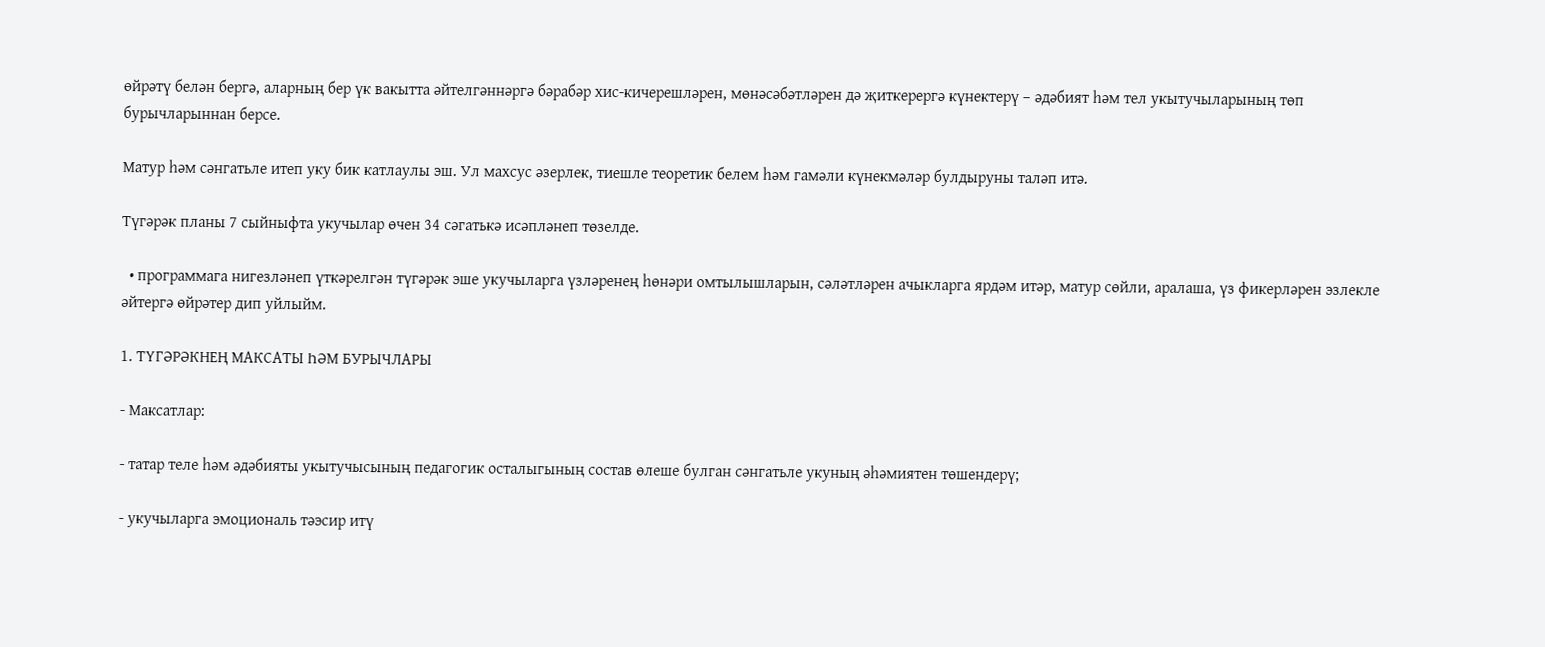өйрәтү белән бергә, аларның бер үк вакытта әйтелгәннәргә бәрабәр хис-кичерешләрен, мөнәсәбәтләрен дә җиткерергә күнектерү – әдәбият һәм тел укытучыларының төп бурычларыннан берсе.

Матур һәм сәнгатьле итеп уку бик катлаулы эш. Ул махсус әзерлек, тиешле теоретик белем һәм гамәли күнекмәләр булдыруны таләп итә.

Түгәрәк планы 7 сыйныфта укучылар өчен 34 сәгатькә исәпләнеп төзелде.

  • программага нигезләнеп үткәрелгән түгәрәк эше укучыларга үзләренең һөнәри омтылышларын, сәләтләрен ачыкларга ярдәм итәр, матур сөйли, аралаша, үз фикерләрен эзлекле әйтергә өйрәтер дип уйлыйм.

1. ТҮГӘРӘКНЕҢ МАКСАТЫ ҺӘМ БУРЫЧЛАРЫ

- Максатлар:

- татар теле һәм әдәбияты укытучысының педагогик осталыгының состав өлеше булган сәнгатьле укуның әһәмиятен төшендерү;

- укучыларга эмоциональ тәэсир итү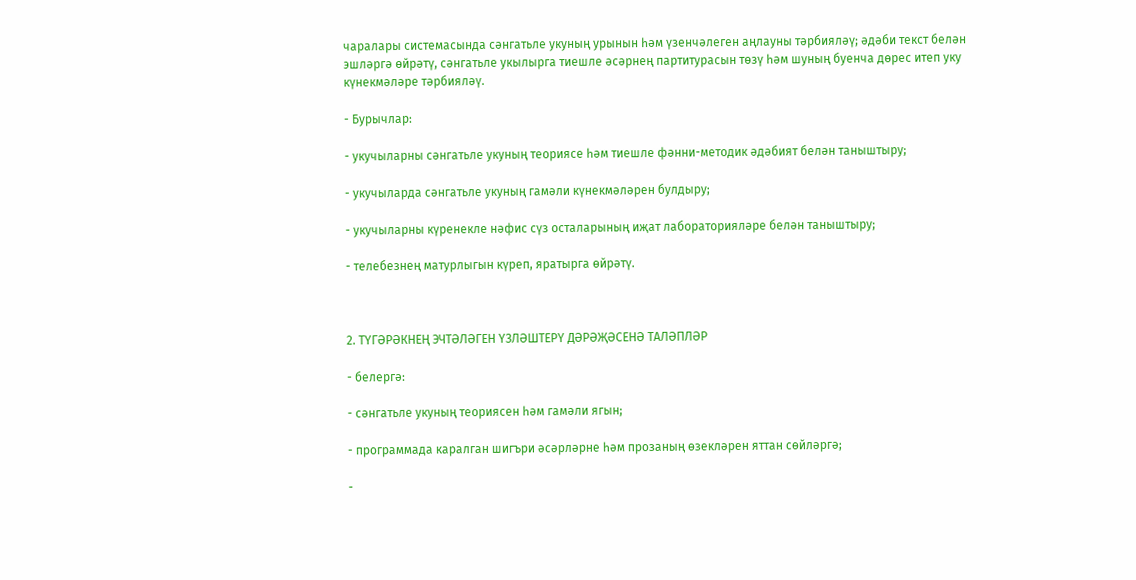чаралары системасында сәнгатьле укуның урынын һәм үзенчәлеген аңлауны тәрбияләү; әдәби текст белән эшләргә өйрәтү, сәнгатьле укылырга тиешле әсәрнең партитурасын төзү һәм шуның буенча дөрес итеп уку күнекмәләре тәрбияләү.

- Бурычлар:

- укучыларны сәнгатьле укуның теориясе һәм тиешле фәнни-методик әдәбият белән таныштыру;

- укучыларда сәнгатьле укуның гамәли күнекмәләрен булдыру;

- укучыларны күренекле нәфис сүз осталарының иҗат лабораторияләре белән таныштыру;

- телебезнең матурлыгын күреп, яратырга өйрәтү.



2. ТҮГӘРӘКНЕҢ ЭЧТӘЛӘГЕН ҮЗЛӘШТЕРҮ ДӘРӘҖӘСЕНӘ ТАЛӘПЛӘР

- белергә:

- сәнгатьле укуның теориясен һәм гамәли ягын;

- программада каралган шигъри әсәрләрне һәм прозаның өзекләрен яттан сөйләргә;

-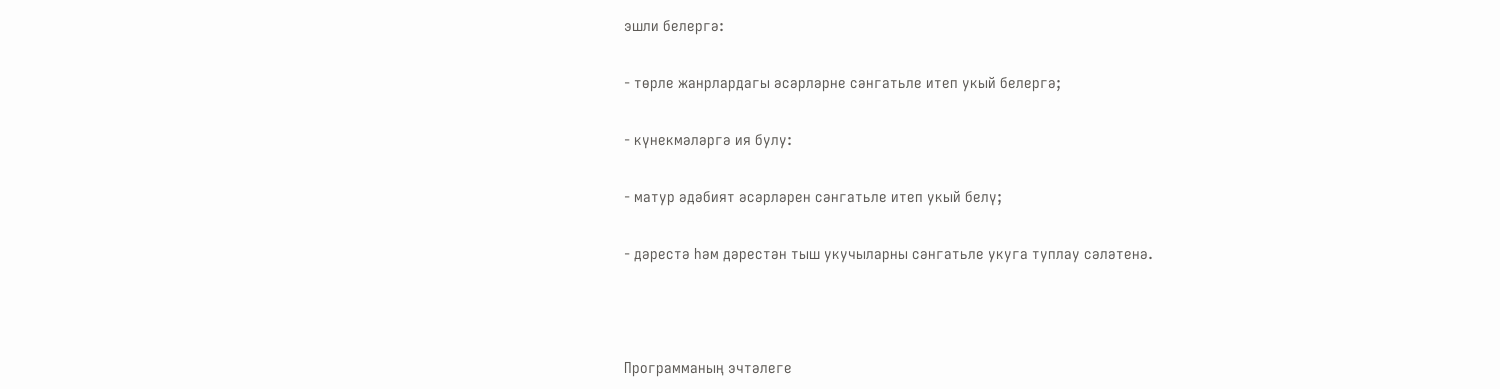эшли белергә:

- төрле жанрлардагы әсәрләрне сәнгатьле итеп укый белергә;

- күнекмәләргә ия булу:

- матур әдәбият әсәрләрен сәнгатьле итеп укый белү;

- дәрестә һәм дәрестән тыш укучыларны сәнгатьле укуга туплау сәләтенә.



Программаның эчтәлеге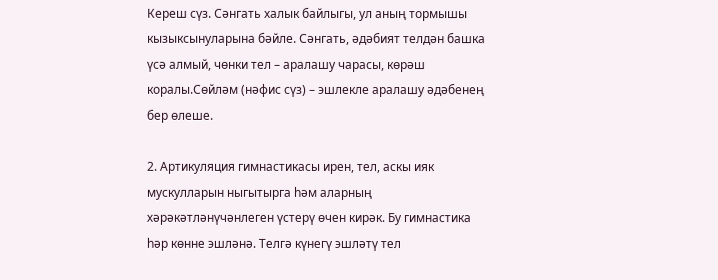Кереш сүз. Сәнгать халык байлыгы, ул аның тормышы кызыксынуларына бәйле. Сәнгать, әдәбият телдән башка үсә алмый, чөнки тел – аралашу чарасы, көрәш коралы.Сөйләм (нәфис сүз) – эшлекле аралашу әдәбенең бер өлеше.

2. Артикуляция гимнастикасы ирен, тел, аскы ияк мускулларын ныгытырга һәм аларның хәрәкәтләнүчәнлеген үстерү өчен кирәк. Бу гимнастика һәр көнне эшләнә. Телгә күнегү эшләтү тел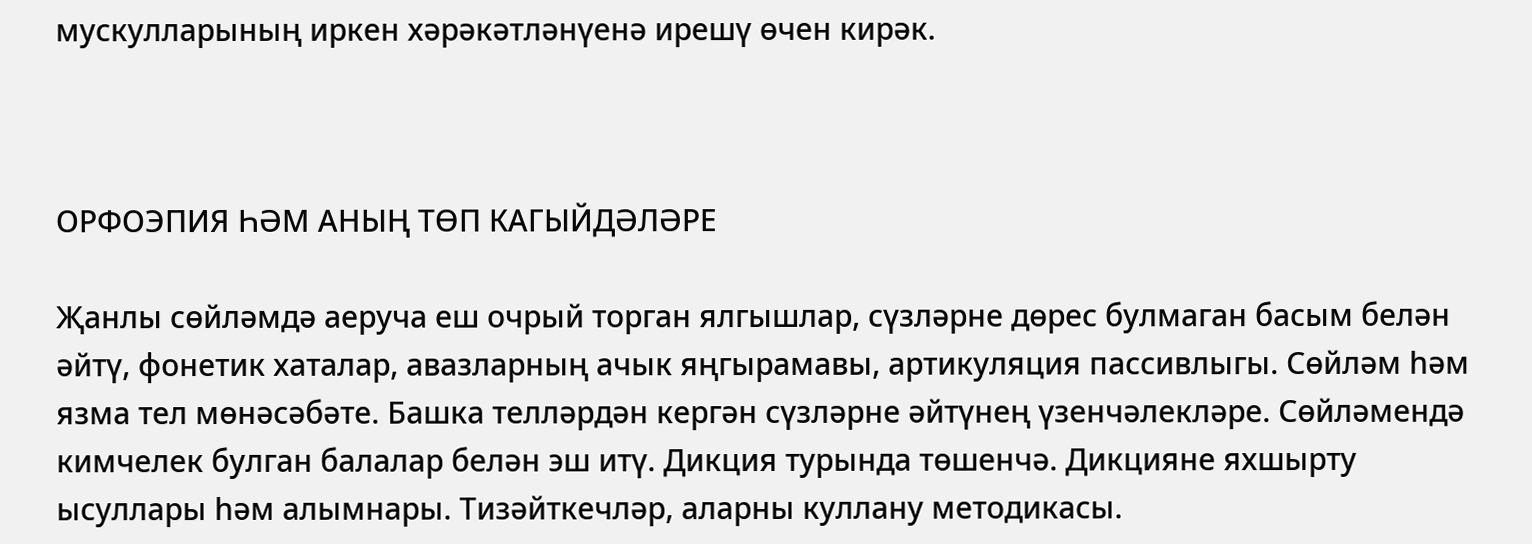мускулларының иркен хәрәкәтләнүенә ирешү өчен кирәк.



ОРФОЭПИЯ ҺӘМ АНЫҢ ТӨП КАГЫЙДӘЛӘРЕ

Җанлы сөйләмдә аеруча еш очрый торган ялгышлар, сүзләрне дөрес булмаган басым белән әйтү, фонетик хаталар, авазларның ачык яңгырамавы, артикуляция пассивлыгы. Сөйләм һәм язма тел мөнәсәбәте. Башка телләрдән кергән сүзләрне әйтүнең үзенчәлекләре. Сөйләмендә кимчелек булган балалар белән эш итү. Дикция турында төшенчә. Дикцияне яхшырту ысуллары һәм алымнары. Тизәйткечләр, аларны куллану методикасы.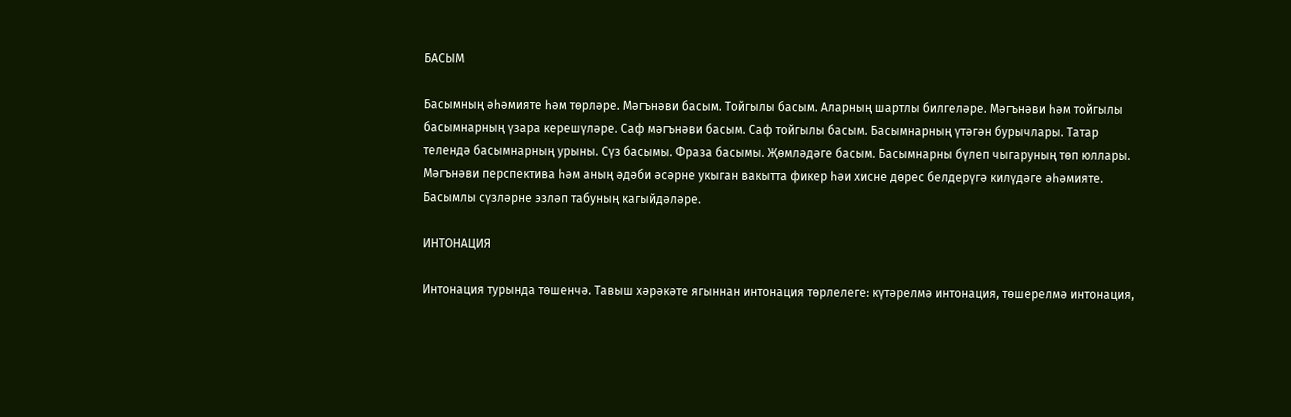БАСЫМ

Басымның әһәмияте һәм төрләре. Мәгънәви басым. Тойгылы басым. Аларның шартлы билгеләре. Мәгънәви һәм тойгылы басымнарның үзара керешүләре. Саф мәгънәви басым. Саф тойгылы басым. Басымнарның үтәгән бурычлары. Татар телендә басымнарның урыны. Сүз басымы. Фраза басымы. Җөмләдәге басым. Басымнарны бүлеп чыгаруның төп юллары. Мәгънәви перспектива һәм аның әдәби әсәрне укыган вакытта фикер һәи хисне дөрес белдерүгә килүдәге әһәмияте. Басымлы сүзләрне эзләп табуның кагыйдәләре.

ИНТОНАЦИЯ

Интонация турында төшенчә. Тавыш хәрәкәте ягыннан интонация төрлелеге: күтәрелмә интонация, төшерелмә интонация,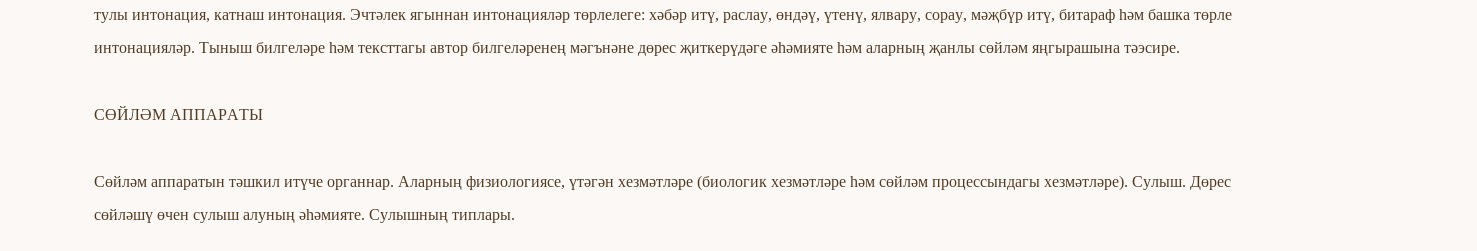тулы интонация, катнаш интонация. Эчтәлек ягыннан интонацияләр төрлелеге: хәбәр итү, раслау, өндәү, үтенү, ялвару, сорау, мәҗбүр итү, битараф һәм башка төрле интонацияләр. Тыныш билгеләре һәм тексттагы автор билгеләренең мәгънәне дөрес җиткерүдәге әһәмияте һәм аларның җанлы сөйләм яңгырашына тәэсире.

СӨЙЛӘМ АППАРАТЫ

Сөйләм аппаратын тәшкил итүче органнар. Аларның физиологиясе, үтәгән хезмәтләре (биологик хезмәтләре һәм сөйләм процессындагы хезмәтләре). Сулыш. Дөрес сөйләшү өчен сулыш алуның әһәмияте. Сулышның типлары.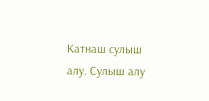Катнаш сулыш алу. Сулыш алу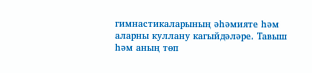гимнастикаларының әһәмияте һәм аларны куллану кагыйдәләре. Тавыш һәм аның төп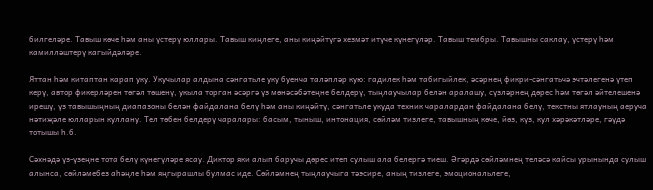билгеләре. Тавыш көче һәм аны үстерү юллары. Тавыш киңлеге, аны киңәйтүгә хезмәт итүче күнегүләр. Тавыш тембры. Тавышны саклау, үстерү һәм камилләштерү кагыйдәләре.

Яттан һәм китаптан карап уку. Укучылар алдына сәнгатьле уку буенча таләпләр кую: гадилек һәм табигыйлек, әсәрнең фикри-сәнгатьчә эчтәлегенә үтеп керү, автор фикерләрен төгәл төшенү, укыла торган әсәргә үз мөнәсәбәтеңне белдерү, тыңлаучылар белән аралашу, сүзләрнең дөрес һәм төгәл әйтелешенә ирешү, үз тавышыңның диапазоны белән файдалана белү һәм аны киңәйтү, сәнгатьле укуда техник чаралардан файдалана белү, текстны ятлауның аеруча нәтиҗәле юлларын куллану. Тел төбен белдерү чаралары: басым, тыныш, интонация, сөйләм тизлеге, тавышның көче, йөз, күз, кул хәрәкәтләре, гәүдә тотышы һ.б.

Сәхнәдә үз-үзеңне тота белү күнегүләре ясау. Диктор яки алып баручы дөрес итеп сулыш ала белергә тиеш. Әгәрдә сөйләмнең теләсә кайсы урынында сулыш алынса, сөйләмебез аһәңле һәм яңгырашлы булмас иде. Сөйләмнең тыңлаучыга тәэсире, аның тизлеге, эмоциональлеге,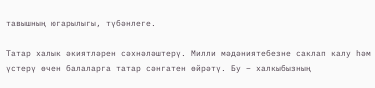тавышның югарылыгы, түбәнлеге.

Татар халык әкиятләрен сәхнәләштерү. Милли мәдәниятебезне саклап калу һәм үстерү өчен балаларга татар сәнгатен өйрәтү. Бу – халкыбызның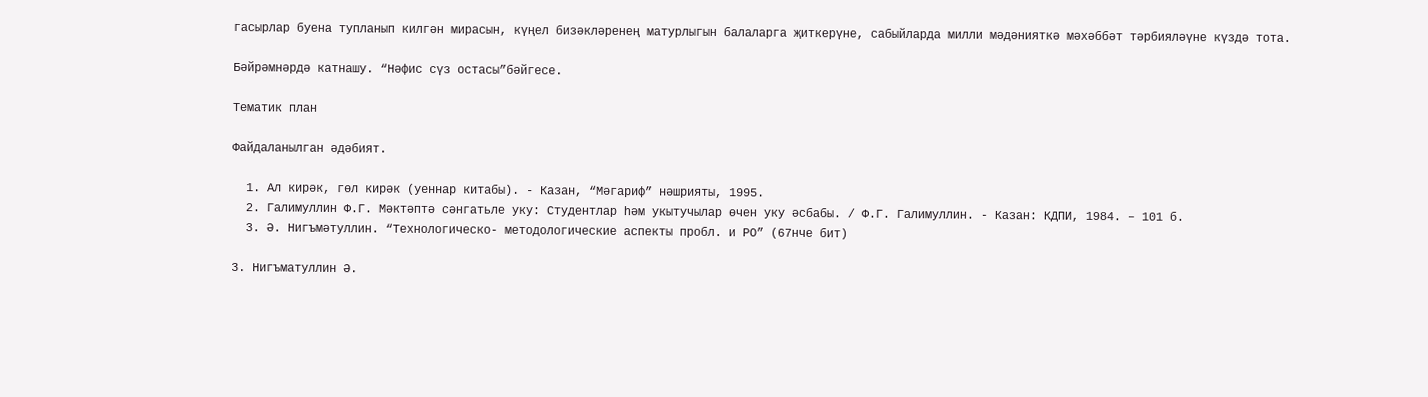гасырлар буена тупланып килгән мирасын, күңел бизәкләренең матурлыгын балаларга җиткерүне, сабыйларда милли мәдәнияткә мәхәббәт тәрбияләүне күздә тота.

Бәйрәмнәрдә катнашу. “Нәфис сүз остасы”бәйгесе.

Тематик план

Файдаланылган әдәбият.

  1. Ал кирәк, гөл кирәк (уеннар китабы). - Казан, “Мәгариф” нәшрияты, 1995.
  2. Галимуллин Ф.Г. Мәктәптә сәнгатьле уку: Студентлар һәм укытучылар өчен уку әсбабы. / Ф.Г. Галимуллин. - Казан: КДПИ, 1984. – 101 б.
  3. Ә. Нигъмәтуллин. “Технологическо- методологические аспекты пробл. и РО” (67нче бит)

3. Нигъматуллин Ә.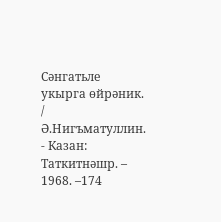Сәнгатьле укырга өйрәник. / Ә.Нигъматуллин. - Казан: Таткитнәшр. – 1968. –174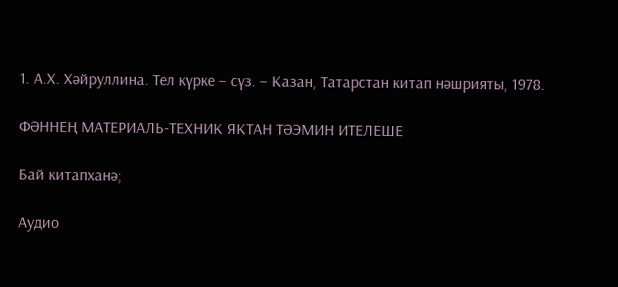1. А.Х. Хәйруллина. Тел күрке – сүз. – Казан, Татарстан китап нәшрияты, 1978.

ФӘННЕҢ МАТЕРИАЛЬ-ТЕХНИК ЯКТАН ТӘЭМИН ИТЕЛЕШЕ

Бай китапханә;

Аудио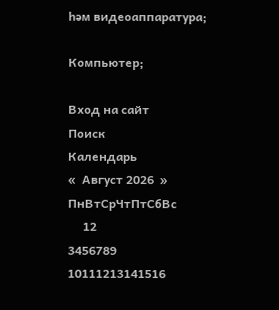һәм видеоаппаратура;

Компьютер;

Вход на сайт
Поиск
Календарь
«  Август 2026  »
ПнВтСрЧтПтСбВс
     12
3456789
10111213141516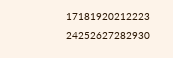17181920212223
24252627282930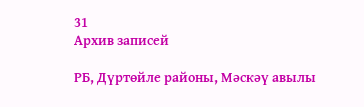31
Архив записей

РБ, Дүртөйле районы, Мәскәү авылы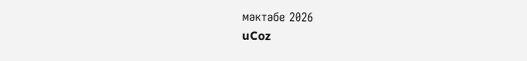мәктәбе 2026
uCoz